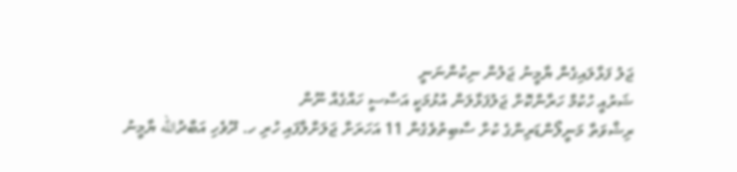ޖަލު ފަޅާލައިގެން ޔާމީނު ޖަލުން ނިކުންނަނީ
ޝަރުއީ ހުކުމް ހަރާންކޮށް ޖަލުފަޅާލަން އުޅުމަކީ އަސާސީ ހައްގެއް ނޫން
ރިޝްވަތާ މަނީލޯންޑަރިންގެ ކުށް ސާބިތުވެގެން 11 އަހަރަށް ޖަލަށްލާފައި ހުރި ހ. ދޫވެހި އަބްދުالله ޔާމީނު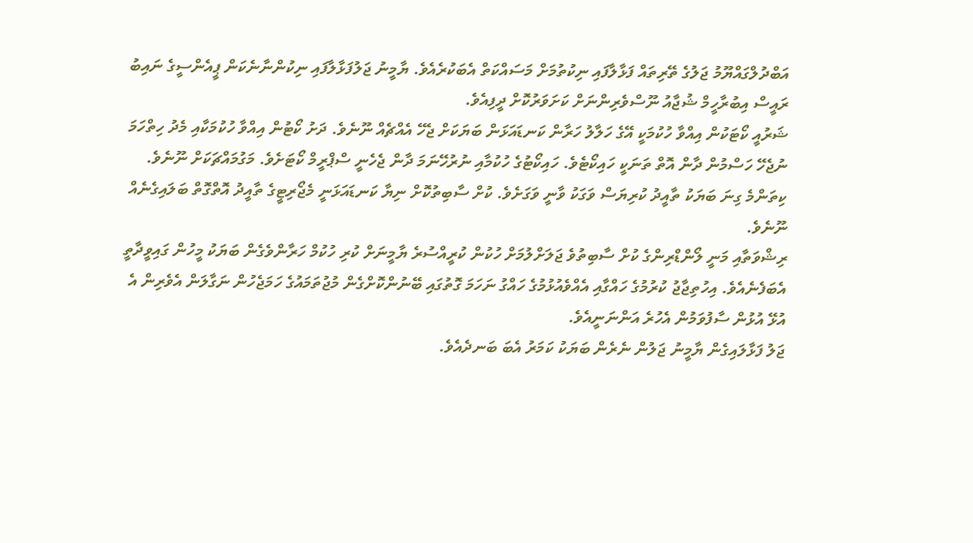އަބްދުލްގައްޔޫމު ޖަލުގެ ތޭރިތައް ފަޅާލާފައި ނިކުތުމަށް މަސައްކަތް އެބަކުރެއެވެ. ޔާމީނު ޖަލުފަޅާލާފައި ނިކުންނާނެކަން ޕީއެންސީގެ ނައިބު ރައީސް އިބުރާހީމް ޝުޖާއު ނޫސްވެރިންނަށް ކަށަވަރުކޮށް ދީފިއެވެ.
ޝަރުއީ ކޯޓަކުން އިއްވާ ހުކުމަކީ އޭގެ ހަލާލު ހަރާން ކަނޑައަޅަން ބަޔަކަށް ޖެހޭ އެއްޗެއް ނޫނެވެ. ދަށު ކޯޓުން އިއްވާ ހުކުމަކާއި މެދު ހިތްހަމަ ނުޖެހޭ ހަސްމުން ދާން އޮތް ތަނަކީ ހައިކޯޓެވެ. ހައިކޯޓުގެ ހުކުމާއި ނުރުހޭނަމަ ދާން ޖެހެނީ ސްޕްރީމް ކޯޓަށެވެ. މަގުމައްޗަކަށް ނޫނެވެ. ކިތަންމެ ގިނަ ބަޔަކު ތާއީދު ކުރިޔަސް ވަގަކު ވާނީ ވަގަށެވެ. ކުށް ސާބިތުކޮށް ނިޔާ ކަނޑައަޅަނީ މެޖޯރިޓީގެ ތާއީދު އޮތްގޮތް ބަލައިގެނެއް ނޫނެވެ.
ރިޝްވަތާއި މަނީ ލޯންޑްރިންގެ ކުށް ސާބިތުވެ ޖަލަށްލުމަށް ހުކުން ކުރީއްސުރެ ޔާމީނަށް ކުރި ހުކުމް ހަރާންވެގެން ބަޔަކު މީހުން ގައިވީދާތީ އެބަފެނެއެވެ. އިހުތިޖާޖު ކުރުމުގެ ހައްގާއި އެއްވެއުޅުމުގެ ހައްގު ނަހަމަ ގޮތުގައި ބޭނުންކޮށްގެން މުޖުތަމައުގެ ހަމަޖެހުން ނަގާލަން އެވެރިން އެ އުޅޭ އުޅުން ސާފުވަމުން އެހުރެ އަންނަނީއެވެ.
ޖަލު ފަޅާލައިގެން ޔާމީނު ޖަލުން ނެރެން ބަޔަކު ކަމަރު އެބަ ބަނދެއެވެ.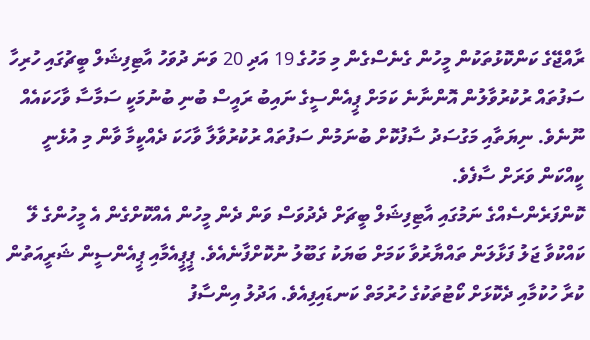ރާއްޖޭގެ ކަންކޮޅުތަކުން މީހުން ގެނެސްގެން މި މަހުގެ 19 އަދި 20 ވަނަ ދުވަހު އާޓިފިޝަލް ބީޗުގައި ހުރިހާ ސަފުތައް ރުކުރުވާލުން އޮންނާނެ ކަމަށް ޕީއެންސީގެ ނައިބު ރައީސް ބުނި ބުނުމަކީ ސަމާސާ ވާހަކައެއް ނޫނެވެ. ނިޔަތާއި މަގުސަދު ސާފުކޮށް ބުނަމުން ސަފުތައް ރުކުރުވާލާ ވާހަކަ ދެއްކީމާ ވާން މި އުޅެނީ ކީއްކަން ވަރަށް ސާފެވެ.
ކޮންފަރެންސެއްގެ ނަމުގައި އާޓިފިޝަލް ބީޗަށް ދެދުވަސް ވަން ދެން މީހުން އެއްކޮށްގެން އެ މީހުންގެ ލޭ ކައްކުވާ ޖަލު ފަޅާލަން ތައްޔާރުވާ ކަމަށް ބަޔަކު ގަބޫލު ނުކޮށްފާނެއެވެ. ޕީޕީއެމާއި ޕީއެންސީން ޝަރީއަތުން ކުރާ ހުކުމާއި ދެކޮޅަށް ކޯޓުތަކުގެ ހުރުމަތް ކަނޑައިފިއެވެ. އަދުލު އިންސާފު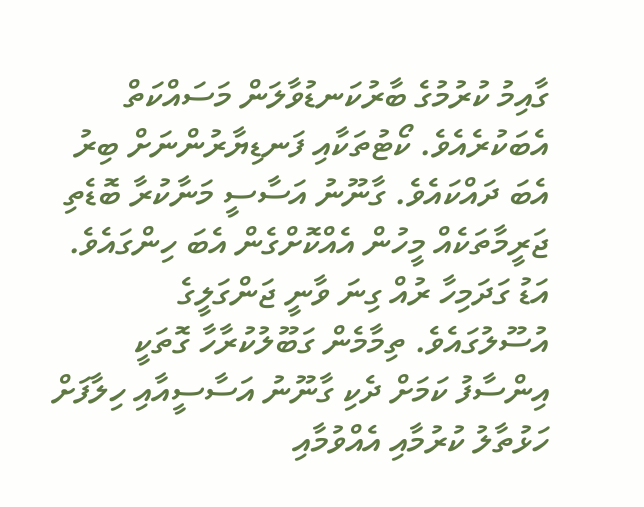ގާއިމު ކުރުމުގެ ބާރުކަނޑުވާލަން މަސައްކަތް އެބަކުރެއެވެ. ކޯޓުތަކާއި ފަނޑިޔާރުންނަށް ބިރު އެބަ ދައްކައެވެ. ގާނޫނު އަސާސީ މަނާކުރާ ބޮޑެތި ޖަރީމާތަކެއް މީހުން އެއްކޮށްގެން އެބަ ހިންގައެވެ.
އަޑު ގަދަމިހާ ރުއް ގިނަ ވާނީ ޖަންގަލީގެ އުސޫލުގައެވެ. ތިމާމެން ގަބޫލުކުރާހާ ގޮތަކީ އިންސާފު ކަމަށް ދެކި ގާނޫނު އަސާސީއާއި ހިލާފަށް ހަޅުތާލު ކުރުމާއި އެއްވުމާއި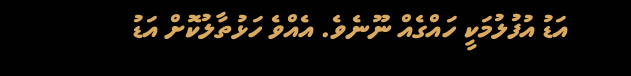އަޑު އުފުލުމަކީ ހައްގެއް ނޫނެވެ. އެއްވެ ހަޅުތާލުކޮށް އަޑު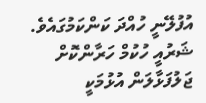އުފުލޭނީ ހުއްދަ ކަންކަމުގައެވެ. ޝަރުއީ ހުކުމް ހަރާންކޮށް ޖަލުފަޅާލަން އުޅުމަކީ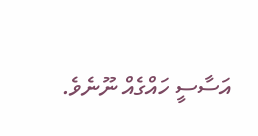އަސާސީ ހައްގެއް ނޫނެވެ.